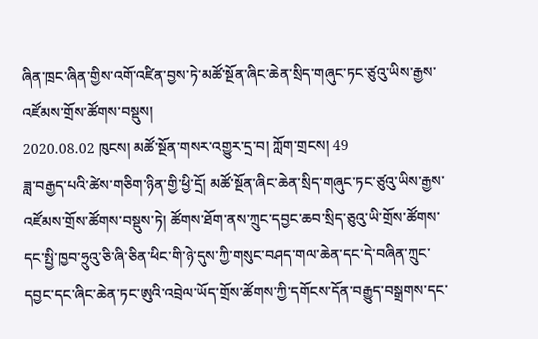ཞིན་ཁྲང་ཞིན་གྱིས་འགོ་འཛིན་བྱས་ཏེ་མཚོ་སྔོན་ཞིང་ཆེན་སྲིད་གཞུང་ཏང་ཙུའུ་ཡིས་རྒྱས་འཛོམས་གྲོས་ཚོགས་བསྡུས།
2020.08.02 ཁུངས། མཚོ་སྔོན་གསར་འགྱུར་དྲ་བ། ཀློག་གྲངས། 49
ཟླ་བརྒྱད་པའི་ཚེས་གཅིག་ཉིན་གྱི་ཕྱི་དྲོ། མཚོ་སྔོན་ཞིང་ཆེན་སྲིད་གཞུང་ཏང་ཙུའུ་ཡིས་རྒྱས་འཛོམས་གྲོས་ཚོགས་བསྡུས་ཏེ། ཚོགས་ཐོག་ནས་ཀྲུང་དབྱང་ཆབ་སྲིད་ཅུའུ་ཡི་གྲོས་ཚོགས་དང་སྤྱི་ཁྱབ་ཧྲུའུ་ཅི་ཞི་ཅིན་ཕིང་གི་ཉེ་དུས་ཀྱི་གསུང་བཤད་གལ་ཆེན་དང་དེ་བཞིན་ཀྲུང་དབྱང་དང་ཞིང་ཆེན་ཏང་ཨུའི་འབྲེལ་ཡོད་གྲོས་ཚོགས་ཀྱི་དགོངས་དོན་བརྒྱུད་བསྒྲགས་དང་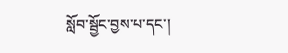སློབ་སྦྱོང་བྱས་པ་དང་།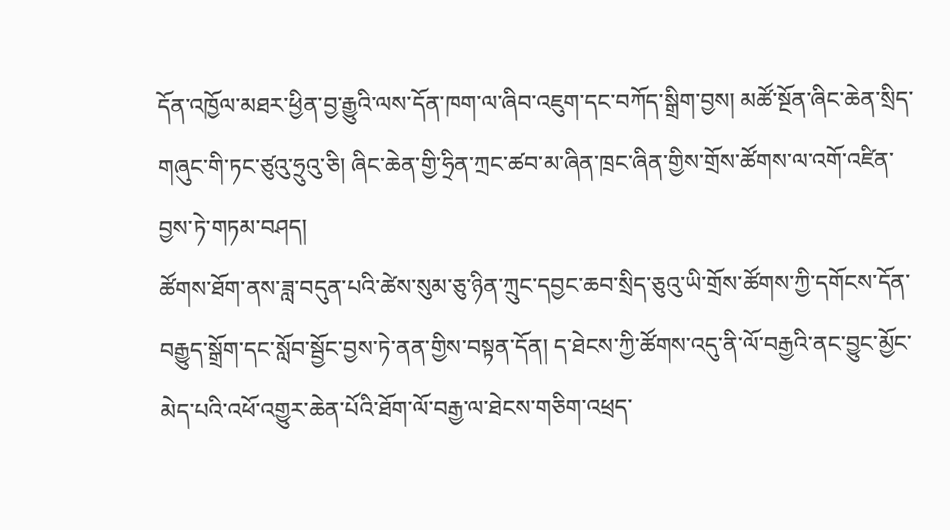དོན་འཁྱོལ་མཐར་ཕྱིན་བྱ་རྒྱུའི་ལས་དོན་ཁག་ལ་ཞིབ་འཇུག་དང་བཀོད་སྒྲིག་བྱས། མཚོ་སྔོན་ཞིང་ཆེན་སྲིད་གཞུང་གི་ཏང་ཙུའུ་ཧྲུའུ་ཅི། ཞིང་ཆེན་གྱི་ཧྲིན་ཀྲང་ཚབ་མ་ཞིན་ཁྲང་ཞིན་གྱིས་གྲོས་ཚོགས་ལ་འགོ་འཛིན་བྱས་ཏེ་གཏམ་བཤད།
ཚོགས་ཐོག་ནས་ཟླ་བདུན་པའི་ཚེས་སུམ་ཅུ་ཉིན་ཀྲུང་དབྱང་ཆབ་སྲིད་ཅུའུ་ཡི་གྲོས་ཚོགས་ཀྱི་དགོངས་དོན་བརྒྱུད་སྒྲོག་དང་སློབ་སྦྱོང་བྱས་ཏེ་ནན་གྱིས་བསྟན་དོན། ད་ཐེངས་ཀྱི་ཚོགས་འདུ་ནི་ལོ་བརྒྱའི་ནང་བྱུང་མྱོང་མེད་པའི་འཕོ་འགྱུར་ཆེན་པོའི་ཐོག་ལོ་བརྒྱ་ལ་ཐེངས་གཅིག་འཕྲད་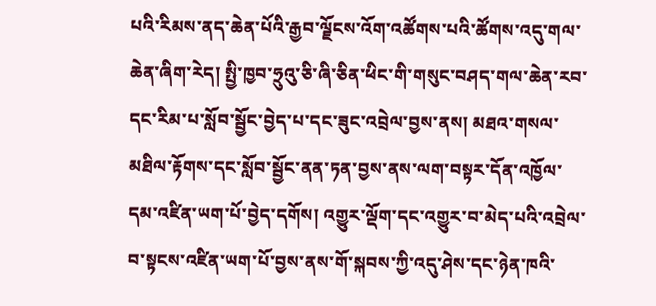པའི་རིམས་ནད་ཆེན་པོའི་རྒྱབ་ལྗོངས་འོག་འཚོགས་པའི་ཚོགས་འདུ་གལ་ཆེན་ཞིག་རེད། སྤྱི་ཁྱབ་ཧྲུའུ་ཅི་ཞི་ཅིན་ཕིང་གི་གསུང་བཤད་གལ་ཆེན་རབ་དང་རིམ་པ་སློབ་སྦྱོང་བྱེད་པ་དང་ཟུང་འབྲེལ་བྱས་ནས། མཐའ་གསལ་མཐིལ་རྟོགས་དང་སློབ་སྦྱོང་ནན་ཏན་བྱས་ནས་ལག་བསྟར་དོན་འཁྱོལ་དམ་འཛིན་ཡག་པོ་བྱེད་དགོས། འགྱུར་ལྡོག་དང་འགྱུར་བ་མེད་པའི་འབྲེལ་བ་སྟངས་འཛིན་ཡག་པོ་བྱས་ནས་གོ་སྐབས་ཀྱི་འདུ་ཤེས་དང་ཉེན་ཁའི་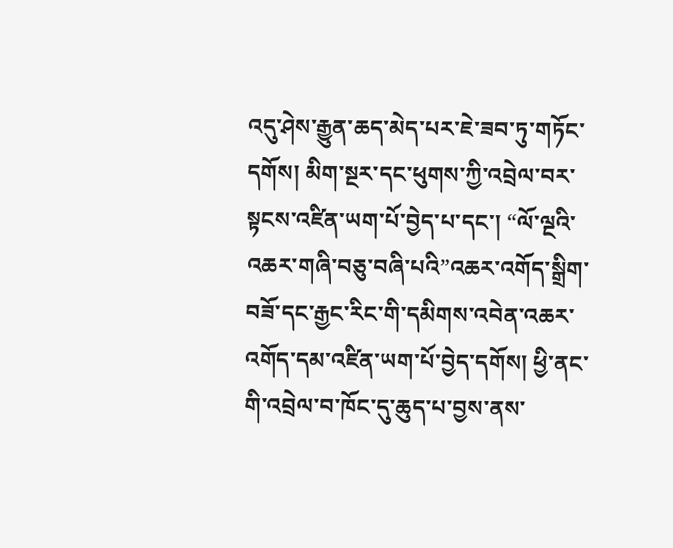འདུ་ཤེས་རྒྱུན་ཆད་མེད་པར་ཇེ་ཟབ་ཏུ་གཏོང་དགོས། མིག་སྔར་དང་ཕུགས་ཀྱི་འབྲེལ་བར་སྟངས་འཛིན་ཡག་པོ་བྱེད་པ་དང་། “ལོ་ལྔའི་འཆར་གཞི་བཅུ་བཞི་པའི”འཆར་འགོད་སྒྲིག་བཟོ་དང་རྒྱང་རིང་གི་དམིགས་འབེན་འཆར་འགོད་དམ་འཛིན་ཡག་པོ་བྱེད་དགོས། ཕྱི་ནང་གི་འབྲེལ་བ་ཁོང་དུ་ཆུད་པ་བྱས་ནས་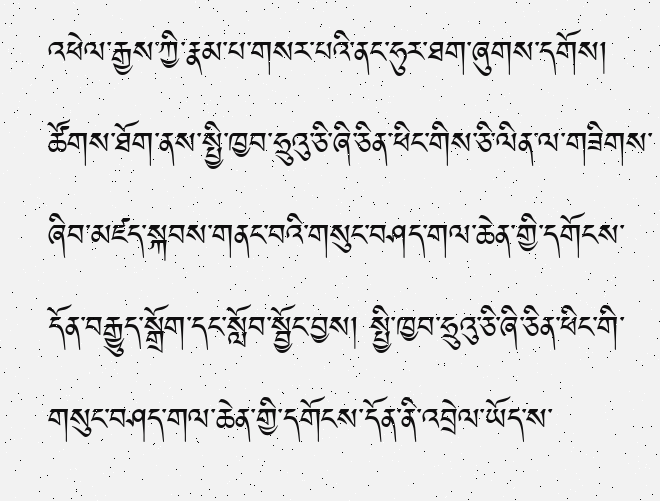འཕེལ་རྒྱས་ཀྱི་རྣམ་པ་གསར་པའི་ནང་ཧུར་ཐག་ཞུགས་དགོས།
ཚོགས་ཐོག་ནས་སྤྱི་ཁྱབ་ཧྲུའུ་ཅི་ཞི་ཅིན་ཕིང་གིས་ཅི་ལིན་ལ་གཟིགས་ཞིབ་མཛད་སྐབས་གནང་བའི་གསུང་བཤད་གལ་ཆེན་གྱི་དགོངས་དོན་བརྒྱུད་སྒྲོག་དང་སློབ་སྦྱོང་བྱས། སྤྱི་ཁྱབ་ཧྲུའུ་ཅི་ཞི་ཅིན་ཕིང་གི་གསུང་བཤད་གལ་ཆེན་གྱི་དགོངས་དོན་ནི་འབྲེལ་ཡོད་ས་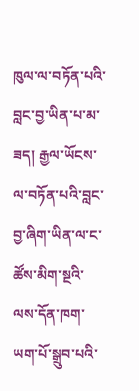ཁུལ་ལ་བཏོན་པའི་བླང་བྱ་ཡིན་པ་མ་ཟད། རྒྱལ་ཡོངས་ལ་བཏོན་པའི་བླང་བྱ་ཞིག་ཡིན་ལ་ང་ཚོས་མིག་སྔའི་ལས་དོན་ཁག་ཡག་པོ་སྒྲུབ་པའི་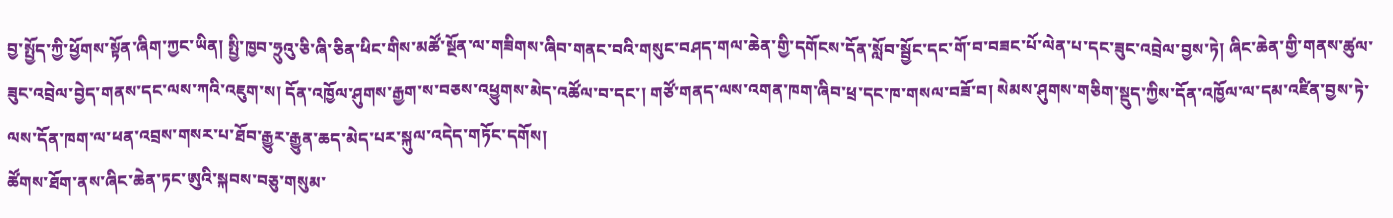བྱ་སྤྱོད་ཀྱི་ཕྱོགས་སྟོན་ཞིག་ཀྱང་ཡིན། སྤྱི་ཁྱབ་ཧྲུའུ་ཅི་ཞི་ཅིན་ཕིང་གིས་མཚོ་སྔོན་ལ་གཟིགས་ཞིབ་གནང་བའི་གསུང་བཤད་གལ་ཆེན་གྱི་དགོངས་དོན་སློབ་སྦྱོང་དང་གོ་བ་བཟང་པོ་ལེན་པ་དང་ཟུང་འབྲེལ་བྱས་ཏེ། ཞིང་ཆེན་གྱི་གནས་ཚུལ་ཟུང་འབྲེལ་བྱེད་གནས་དང་ལས་ཀའི་འཇུག་ས། དོན་འཁྱོལ་ཤུགས་རྒྱག་ས་བཅས་འཕྱུགས་མེད་འཚོལ་བ་དང་། གཙོ་གནད་ལས་འགན་ཁག་ཞིབ་ཕྲ་དང་ཁ་གསལ་བཟོ་བ། སེམས་ཤུགས་གཅིག་སྡུད་ཀྱིས་དོན་འཁྱོལ་ལ་དམ་འཛིན་བྱས་ཏེ་ལས་དོན་ཁག་ལ་ཕན་འབྲས་གསར་པ་ཐོབ་རྒྱུར་རྒྱུན་ཆད་མེད་པར་སྐུལ་འདེད་གཏོང་དགོས།
ཚོགས་ཐོག་ནས་ཞིང་ཆེན་ཏང་ཨུའི་སྐབས་བཅུ་གསུམ་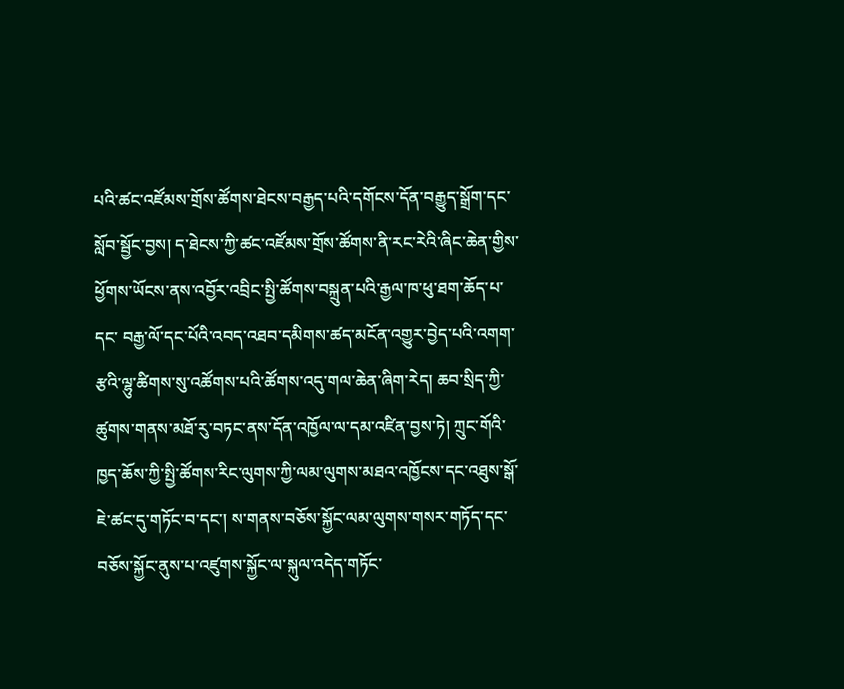པའི་ཚང་འཛོམས་གྲོས་ཚོགས་ཐེངས་བརྒྱད་པའི་དགོངས་དོན་བརྒྱུད་སྒྲོག་དང་སློབ་སྦྱོང་བྱས། ད་ཐེངས་ཀྱི་ཚང་འཛོམས་གྲོས་ཚོགས་ནི་རང་རེའི་ཞིང་ཆེན་གྱིས་ཕྱོགས་ཡོངས་ནས་འབྱོར་འབྲིང་སྤྱི་ཚོགས་བསྐྲུན་པའི་རྒྱལ་ཁ་ཕུ་ཐག་ཆོད་པ་དང་ བརྒྱ་ལོ་དང་པོའི་འབད་འཐབ་དམིགས་ཚད་མངོན་འགྱུར་བྱེད་པའི་འགག་རྩའི་ལྷུ་ཚིགས་སུ་འཚོགས་པའི་ཚོགས་འདུ་གལ་ཆེན་ཞིག་རེད། ཆབ་སྲིད་ཀྱི་ཚུགས་གནས་མཐོ་རུ་བཏང་ནས་དོན་འཁྱོལ་ལ་དམ་འཛིན་བྱས་ཏེ། ཀྲུང་གོའི་ཁྱད་ཆོས་ཀྱི་སྤྱི་ཚོགས་རིང་ལུགས་ཀྱི་ལམ་ལུགས་མཐའ་འཁྱོངས་དང་འཐུས་སྒོ་ཇེ་ཚང་དུ་གཏོང་བ་དང་། ས་གནས་བཅོས་སྐྱོང་ལམ་ལུགས་གསར་གཏོད་དང་བཅོས་སྐྱོང་ནུས་པ་འཛུགས་སྐྱོང་ལ་སྐུལ་འདེད་གཏོང་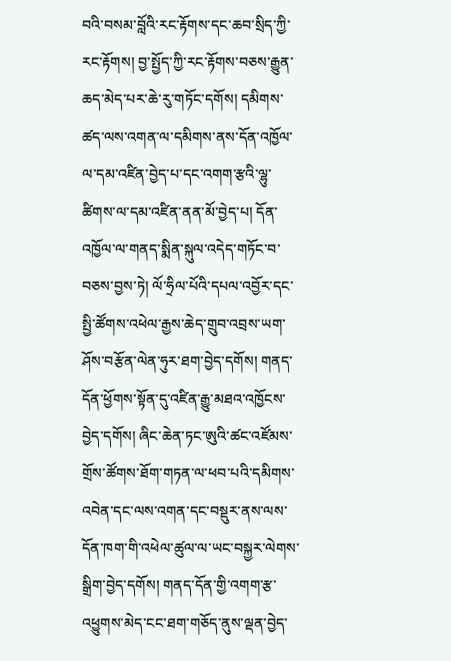བའི་བསམ་བློའི་རང་རྟོགས་དང་ཆབ་སྲིད་ཀྱི་རང་རྟོགས། བྱ་སྤྱོད་ཀྱི་རང་རྟོགས་བཅས་རྒྱུན་ཆད་མེད་པར་ཆེ་རུ་གཏོང་དགོས། དམིགས་ཚད་ལས་འགན་ལ་དམིགས་ནས་དོན་འཁྱོལ་ལ་དམ་འཛིན་བྱེད་པ་དང་འགག་རྩའི་ལྷུ་ཚིགས་ལ་དམ་འཛིན་ནན་མོ་བྱེད་པ། དོན་འཁྱོལ་ལ་གནད་སྨིན་སྐུལ་འདེད་གཏོང་བ་བཅས་བྱས་ཏེ། ལོ་ཧྲིལ་པོའི་དཔལ་འབྱོར་དང་སྤྱི་ཚོགས་འཕེལ་རྒྱས་ཆེད་གྲུབ་འབྲས་ཡག་ཤོས་བརྩོན་ལེན་ཧུར་ཐག་བྱེད་དགོས། གནད་དོན་ཕྱོགས་སྟོན་དུ་འཛིན་རྒྱུ་མཐའ་འཁྱོངས་བྱེད་དགོས། ཞིང་ཆེན་ཏང་ཨུའི་ཚང་འཛོམས་གྲོས་ཚོགས་ཐོག་གཏན་ལ་ཕབ་པའི་དམིགས་འབེན་དང་ལས་འགན་དང་བསྡུར་ནས་ལས་དོན་ཁག་གི་འཕེལ་ཚུལ་ལ་ཡང་བསྐྱར་ལེགས་སྒྲིག་བྱེད་དགོས། གནད་དོན་གྱི་འགག་རྩ་འཕྱུགས་མེད་ངང་ཐག་གཅོད་ནུས་ལྡན་བྱེད་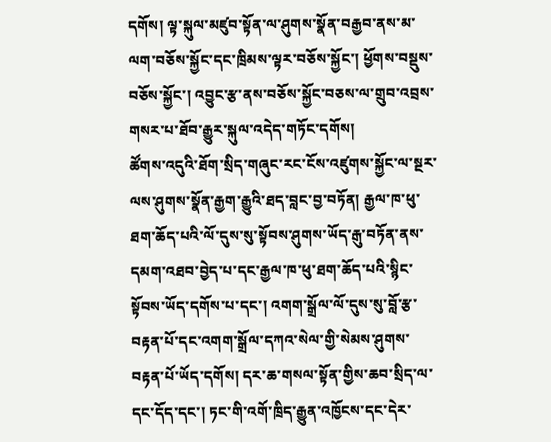དགོས། ལྟ་སྐུལ་མཛུབ་སྟོན་ལ་ཤུགས་སྣོན་བརྒྱབ་ནས་མ་ལག་བཅོས་སྐྱོང་དང་ཁྲིམས་ལྟར་བཅོས་སྐྱོང་། ཕྱོགས་བསྡུས་བཅོས་སྐྱོང་། འབྱུང་རྩ་ནས་བཅོས་སྐྱོང་བཅས་ལ་གྲུབ་འབྲས་གསར་པ་ཐོབ་རྒྱུར་སྐུལ་འདེད་གཏོང་དགོས།
ཚོགས་འདུའི་ཐོག་སྲིད་གཞུང་རང་ངོས་འཛུགས་སྐྱོང་ལ་སྔར་ལས་ཤུགས་སྣོན་རྒྱག་རྒྱུའི་ཐད་བླང་བྱ་བཏོན། རྒྱལ་ཁ་ཕུ་ཐག་ཆོད་པའི་ལོ་དུས་སུ་སྟོབས་ཤུགས་ཡོད་རྒུ་བཏོན་ནས་དམག་འཐབ་བྱེད་པ་དང་རྒྱལ་ཁ་ཕུ་ཐག་ཆོད་པའི་སྙིང་སྟོབས་ཡོད་དགོས་པ་དང་། འགག་སྒྲོལ་ལོ་དུས་སུ་བློ་རྩ་བརྟན་པོ་དང་འགག་སྒྲོལ་དཀའ་སེལ་གྱི་སེམས་ཤུགས་བརྟན་པོ་ཡོད་དགོས། དར་ཆ་གསལ་སྟོན་གྱིས་ཆབ་སྲིད་ལ་དང་དོད་དང་། ཏང་གི་འགོ་ཁྲིད་རྒྱུན་འཁྱོངས་དང་དེར་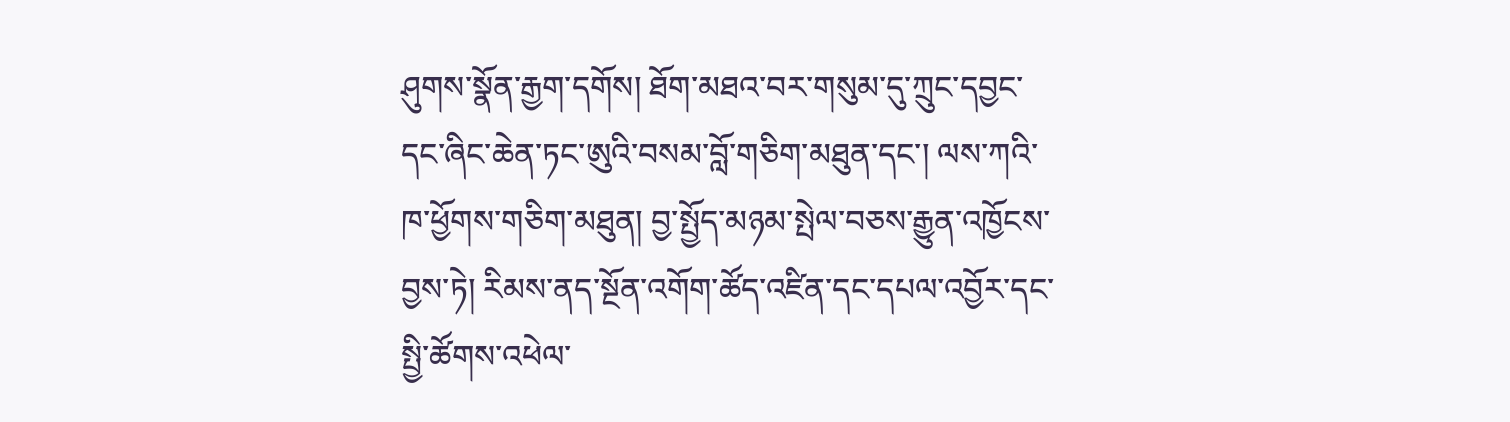ཤུགས་སྣོན་རྒྱག་དགོས། ཐོག་མཐའ་བར་གསུམ་དུ་ཀྲུང་དབྱང་དང་ཞིང་ཆེན་ཏང་ཨུའི་བསམ་བློ་གཅིག་མཐུན་དང་། ལས་ཀའི་ཁ་ཕྱོགས་གཅིག་མཐུན། བྱ་སྤྱོད་མཉམ་སྤེལ་བཅས་རྒྱུན་འཁྱོངས་བྱས་ཏེ། རིམས་ནད་སྔོན་འགོག་ཚོད་འཛིན་དང་དཔལ་འབྱོར་དང་སྤྱི་ཚོགས་འཕེལ་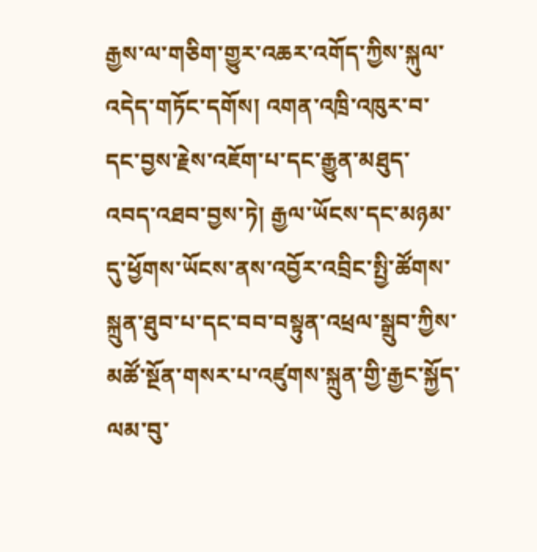རྒྱས་ལ་གཅིག་གྱུར་འཆར་འགོད་ཀྱིས་སྐུལ་འདེད་གཏོང་དགོས། འགན་འཁྲི་འཁུར་བ་དང་བྱས་རྗེས་འཇོག་པ་དང་རྒྱུན་མཐུད་འབད་འཐབ་བྱས་ཏེ། རྒྱལ་ཡོངས་དང་མཉམ་དུ་ཕྱོགས་ཡོངས་ནས་འབྱོར་འབྲིང་སྤྱི་ཚོགས་སྐྲུན་ཐུབ་པ་དང་བབ་བསྟུན་འཕྲལ་སྒྲུབ་ཀྱིས་མཚོ་སྔོན་གསར་པ་འཛུགས་སྐྲུན་གྱི་རྒྱང་སྐྱོད་ལམ་བུ་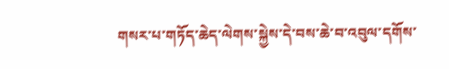གསར་པ་གཏོད་ཆེད་ལེགས་སྐྱེས་དེ་བས་ཆེ་བ་འབུལ་དགོས་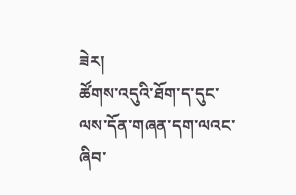ཟེར།
ཚོགས་འདུའི་ཐོག་ད་དུང་ལས་དོན་གཞན་དག་ལའང་ཞིབ་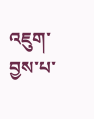འཇུག་བྱས་པ་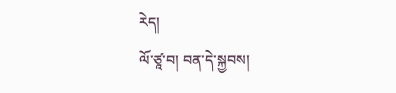རེད།
ལོ་ཙཱ་བ། བན་དེ་སྐྱབས།